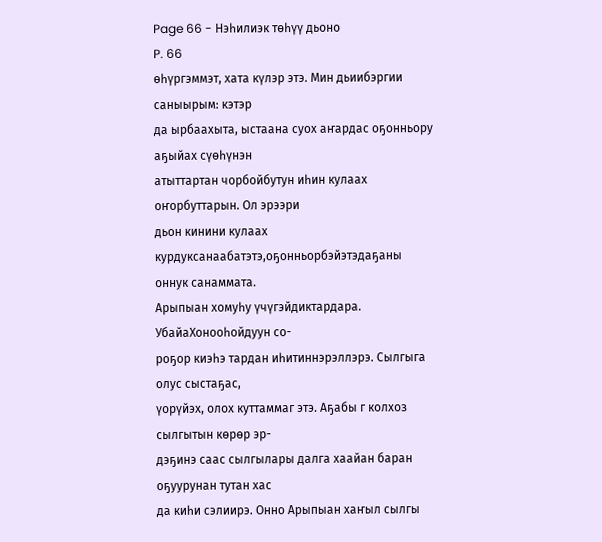Page 66 - Нэһилиэк төһүү дьоно
P. 66
өһүргэммэт, хата күлэр этэ. Мин дьиибэргии саныырым: кэтэр
да ырбаахыта, ыстаана суох аҥардас оҕонньору аҕыйах сүөһүнэн
атыттартан чорбойбутун иһин кулаах оҥорбуттарын. Ол эрээри
дьон кинини кулаах курдуксанаабатэтэ,оҕонньорбэйэтэдаҕаны
оннук санаммата.
Арыпыан хомуһу үчүгэйдиктардара. УбайаХонооһойдуун со-
роҕор киэһэ тардан иһитиннэрэллэрэ. Сылгыга олус сыстаҕас,
үорүйэх, олох куттаммаг этэ. Аҕабы г колхоз сылгытын көрөр эр-
дэҕинэ саас сылгылары далга хаайан баран оҕуурунан тутан хас
да киһи сэлиирэ. Онно Арыпыан хаҥыл сылгы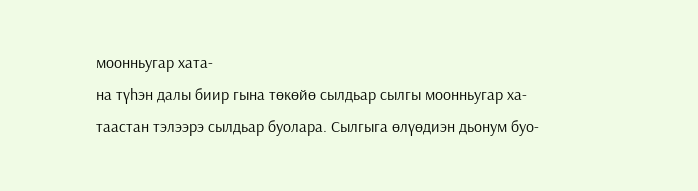моонньугар хата-
на түһэн далы биир гына төкөйө сылдьар сылгы моонньугар ха-
таастан тэлээрэ сылдьар буолара. Сылгыга өлүөдиэн дьонум буо-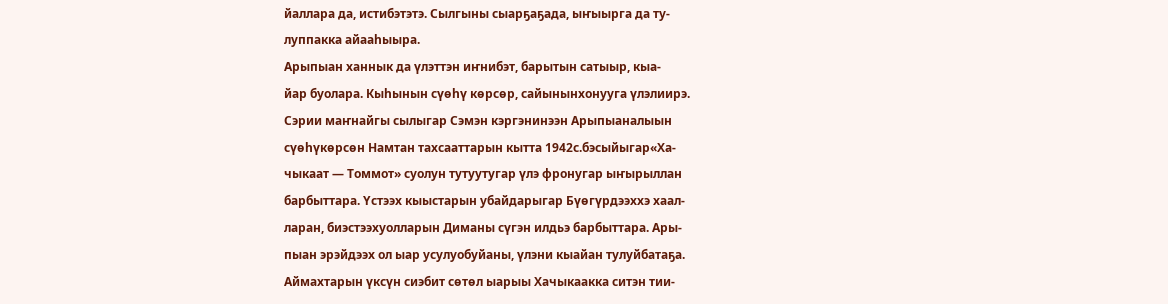йаллара да, истибэтэтэ. Сылгыны сыарҕаҕада, ыҥыырга да ту-
луппакка айааһыыра.
Арыпыан ханнык да үлэттэн иҥнибэт, барытын сатыыр, кыа-
йар буолара. Кыһынын сүөһү көрсөр, сайынынхонууга үлэлиирэ.
Сэрии маҥнайгы сылыгар Сэмэн кэргэнинээн Арыпыаналыын
сүөһүкөрсөн Намтан тахсааттарын кытта 1942с.бэсыйыгар«Ха-
чыкаат — Томмот» суолун тутуутугар үлэ фронугар ыҥырыллан
барбыттара. Үстээх кыыстарын убайдарыгар Бүөгүрдээххэ хаал-
ларан, биэстээхуолларын Диманы сүгэн илдьэ барбыттара. Ары-
пыан эрэйдээх ол ыар усулуобуйаны, үлэни кыайан тулуйбатаҕа.
Аймахтарын үксүн сиэбит сөтөл ыарыы Хачыкаакка ситэн тии-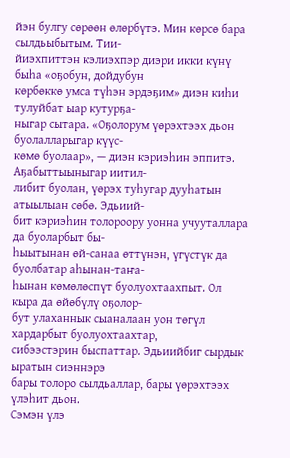йэн булгу сөрөөн өлөрбүтэ. Мин көрсө бара сылдьыбытым. Тии-
йиэхпиттэн кэлиэхпэр диэри икки күнү быһа «оҕобун, дойдубун
көрбөккө умса түһэн эрдэҕим» диэн киһи тулуйбат ыар кутурҕа-
ныгар сытара. «Оҕолорум үөрэхтээх дьон буолалларыгар күүс-
көмө буолаар», — диэн кэриэһин эппитэ. Аҕабыттыыныгар иитил-
либит буолан, үөрэх туһугар дууһатын атыылыан сөбө. Эдьиий-
бит кэриэһин толороору уонна учууталлара да буоларбыт бы-
һыытынан өй-санаа өттүнэн, үгүстүк да буолбатар аһынан-таҥа-
һынан көмөлөспүт буолуохтаахпыт. Ол кыра да өйөбүлү оҕолор-
бут улаханнык сыаналаан уон төгүл хардарбыт буолуохтаахтар,
сибээстэрин быспаттар. Эдьиийбиг сырдык ыратын сиэннэрэ
бары толоро сылдьаллар, бары үөрэхтээх үлэһит дьон.
Сэмэн үлэ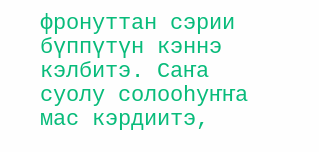фронуттан сэрии бүппүтүн кэннэ кэлбитэ. Саҥа
суолу солооһуҥҥа мас кэрдиитэ,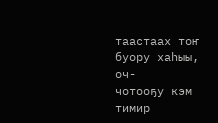таастаах тоҥ буору хаһыы, оч-
чотооҕу кэм тимир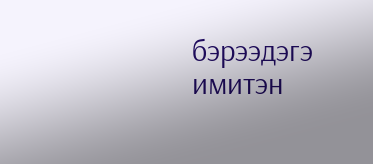бэрээдэгэ имитэн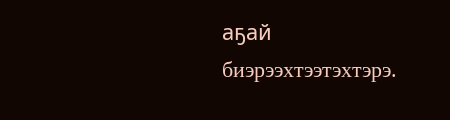аҕай биэрээхтээтэхтэрэ.